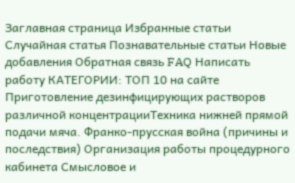Заглавная страница Избранные статьи Случайная статья Познавательные статьи Новые добавления Обратная связь FAQ Написать работу КАТЕГОРИИ: ТОП 10 на сайте Приготовление дезинфицирующих растворов различной концентрацииТехника нижней прямой подачи мяча. Франко-прусская война (причины и последствия) Организация работы процедурного кабинета Смысловое и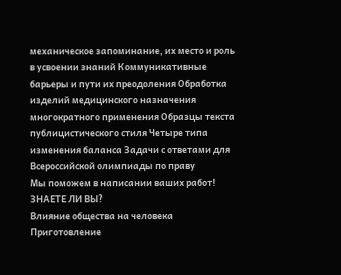механическое запоминание, их место и роль в усвоении знаний Коммуникативные барьеры и пути их преодоления Обработка изделий медицинского назначения многократного применения Образцы текста публицистического стиля Четыре типа изменения баланса Задачи с ответами для Всероссийской олимпиады по праву
Мы поможем в написании ваших работ! ЗНАЕТЕ ЛИ ВЫ?
Влияние общества на человека
Приготовление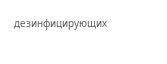дезинфицирующих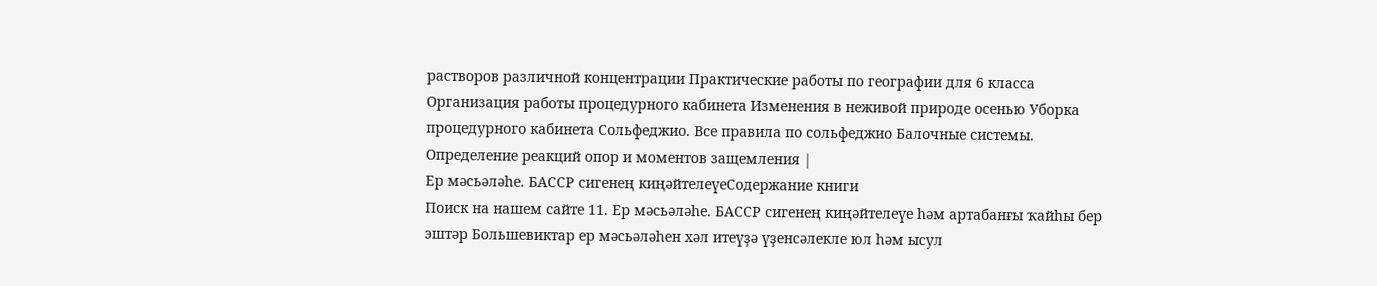растворов различной концентрации Практические работы по географии для 6 класса Организация работы процедурного кабинета Изменения в неживой природе осенью Уборка процедурного кабинета Сольфеджио. Все правила по сольфеджио Балочные системы. Определение реакций опор и моментов защемления |
Ер мәсьәләһе. БАССР сигенең киңәйтелеүеСодержание книги
Поиск на нашем сайте 11. Ер мәсьәләһе. БАССР сигенең киңәйтелеүе һәм артабанғы ҡайһы бер эштәр Большевиктар ер мәсьәләһен хәл итеүҙә үҙенсәлекле юл һәм ысул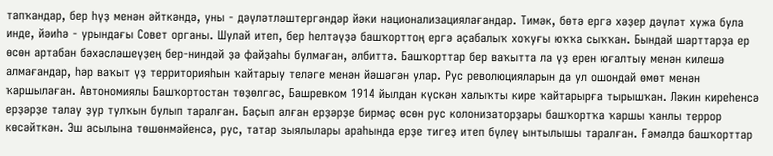тапҡандар, бер һүҙ менән әйткәндә, уны - дәүләтләштергәндәр йәки национализациялағандар. Тимәк, бөтә ергә хәҙер дәүләт хужа була инде, йәиһә - урындағы Совет органы. Шулай итеп, бер һелтәүҙә башҡорттоң ергә аҫабалыҡ хоҡуғы юҡҡа сыҡҡан. Бындай шарттарҙа ер өсөн артабан бәхәсләшеүҙең бер-ниндәй ҙә файҙаһы булмаған, әлбиттә. Башҡорттар бер ваҡытта ла үҙ ерен юғалтыу менән килешә алмағандар, һәр ваҡыт үҙ территорияһын ҡайтарыу теләге менән йәшәгән улар. Рус революцияларын да ул ошондай өмөт менән ҡаршылаған. Автономиялы Башҡортостан төҙөлгәс, Башревком 1914 йылдан күскән халыҡты кире ҡайтарырға тырышҡан. Ләкин киреһенсә ерҙәрҙе талау ҙур тулҡын булып таралған. Баҫып алған ерҙәрҙе бирмәҫ өсөн рус колонизаторҙары башҡортҡа ҡаршы ҡанлы террор көсәйткән. Эш асылына төшөнмәйенсә, рус, татар зыялылары араһында ерҙе тигеҙ итеп бүлеү ынтылышы таралған. Ғәмәлдә башҡорттар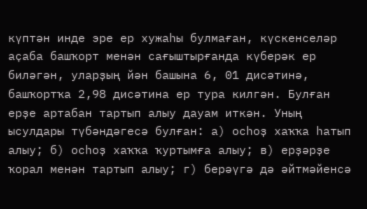күптән инде эре ер хужаһы булмаған, күскенселәр аҫаба башҡорт менән сағыштырғанда күберәк ер биләгән, уларҙың йән башына 6, 01 дисәтинә, башҡортҡа 2,98 дисәтина ер тура килгән. Булған ерҙе артабан тартып алыу дауам иткән. Уның ысулдары түбәндәгесә булған: а) осһоҙ хаҡҡа һатып алыу; б) осһоҙ хаҡҡа ҡуртымға алыу; в) ерҙәрҙе ҡорал менән тартып алыу; г) берәүгә дә әйтмәйенсә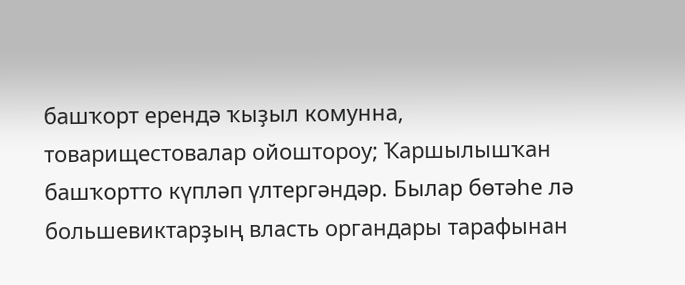башҡорт ерендә ҡыҙыл комунна, товарищестовалар ойоштороу; Ҡаршылышҡан башҡортто күпләп үлтергәндәр. Былар бөтәһе лә большевиктарҙың власть органдары тарафынан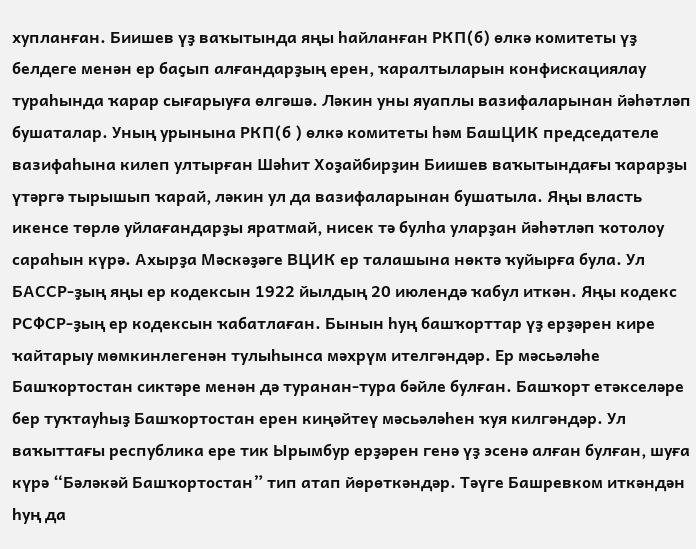хупланған. Биишев үҙ ваҡытында яңы һайланған РКП(б) өлкә комитеты үҙ белдеге менән ер баҫып алғандарҙың ерен, ҡаралтыларын конфискациялау тураһында ҡарар сығарыуға өлгәшә. Ләкин уны яуаплы вазифаларынан йәһәтләп бушаталар. Уның урынына РКП(б ) өлкә комитеты һәм БашЦИК председателе вазифаһына килеп ултырған Шәһит Хоҙайбирҙин Биишев ваҡытындағы ҡарарҙы үтәргә тырышып ҡарай, ләкин ул да вазифаларынан бушатыла. Яңы власть икенсе төрлө уйлағандарҙы яратмай, нисек тә булһа уларҙан йәһәтләп ҡотолоу сараһын күрә. Ахырҙа Мәскәҙәге ВЦИК ер талашына нөктә ҡуйырға була. Ул БАССР-ҙың яңы ер кодексын 1922 йылдың 20 июлендә ҡабул иткән. Яңы кодекс РСФСР-ҙың ер кодексын ҡабатлаған. Бынын һуң башҡорттар үҙ ерҙәрен кире ҡайтарыу мөмкинлегенән тулыһынса мәхрүм ителгәндәр. Ер мәсьәләһе Башҡортостан сиктәре менән дә туранан-тура бәйле булған. Башҡорт етәкселәре бер туҡтауһыҙ Башҡортостан ерен киңәйтеү мәсьәләһен ҡуя килгәндәр. Ул ваҡыттағы республика ере тик Ырымбур ерҙәрен генә үҙ эсенә алған булған, шуға күрә “Бәләкәй Башҡортостан” тип атап йөрөткәндәр. Тәүге Башревком иткәндән һуң да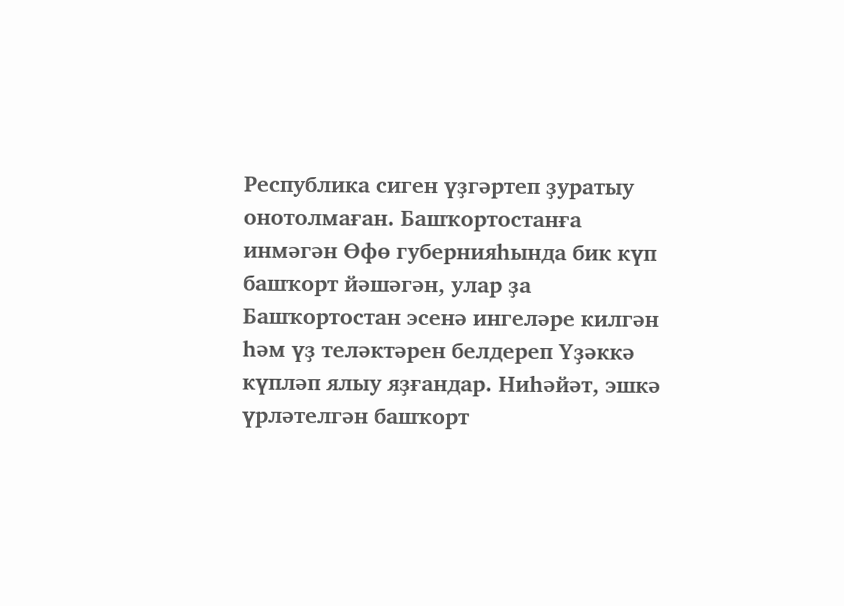Республика сиген үҙгәртеп ҙуратыу онотолмаған. Башҡортостанға инмәгән Өфө губернияһында бик күп башҡорт йәшәгән, улар ҙа Башҡортостан эсенә ингеләре килгән һәм үҙ теләктәрен белдереп Үҙәккә күпләп ялыу яҙғандар. Ниһәйәт, эшкә үрләтелгән башҡорт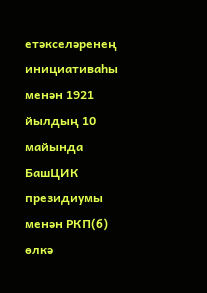етәкселәренең инициативаһы менән 1921 йылдың 10 майында БашЦИК президиумы менән РКП(б) өлкә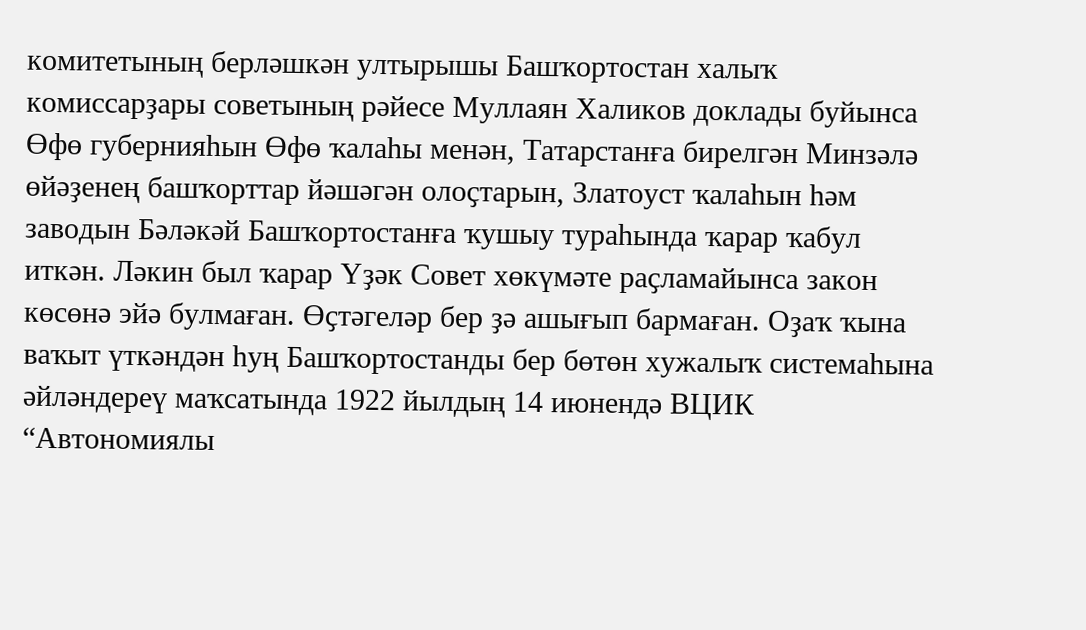комитетының берләшкән ултырышы Башҡортостан халыҡ комиссарҙары советының рәйесе Муллаян Халиков доклады буйынса Өфө губернияһын Өфө ҡалаһы менән, Татарстанға бирелгән Минзәлә өйәҙенең башҡорттар йәшәгән олоҫтарын, Златоуст ҡалаһын һәм заводын Бәләкәй Башҡортостанға ҡушыу тураһында ҡарар ҡабул иткән. Ләкин был ҡарар Үҙәк Совет хөкүмәте раҫламайынса закон көсөнә эйә булмаған. Өҫтәгеләр бер ҙә ашығып бармаған. Оҙаҡ ҡына ваҡыт үткәндән һуң Башҡортостанды бер бөтөн хужалыҡ системаһына әйләндереү маҡсатында 1922 йылдың 14 июнендә ВЦИК “Автономиялы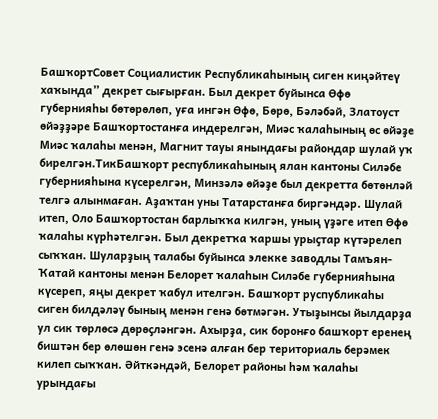БашҡортСовет Социалистик Республикаһының сиген киңәйтеү хаҡында” декрет сығырған. Был декрет буйынса Өфө губернияһы бөтөрөлөп, уға ингән Өфө, Бөрө, Бәләбәй, Златоуст өйәҙҙәре Башҡортостанға индерелгән, Миәс ҡалаһының өс өйәҙе Миәс ҡалаһы менән, Магнит тауы янындағы райондар шулай уҡ бирелгән.ТикБашҡорт республикаһының ялан кантоны Силәбе губернияһына күсерелгән, Минзәлә өйәҙе был декретта бөтөнләй телгә алынмаған. Аҙаҡтан уны Татарстанға биргәндәр. Шулай итеп, Оло Башҡортостан барлыҡҡа килгән, уның үҙәге итеп Өфө ҡалаһы күрһәтелгән. Был декретҡа ҡаршы урыҫтар күтәрелеп сыҡҡан. Шуларҙың талабы буйынса элекке заводлы Тамъян-Ҡатай кантоны менән Белорет ҡалаһын Силәбе губернияһына күсереп, яңы декрет ҡабул ителгән. Башҡорт руспубликаһы сиген билдәләү бының менән генә бөтмәгән. Утыҙынсы йылдарҙа ул сик төрлөсә дөрөҫләнгән. Ахырҙа, сик боронғо башҡорт еренең биштән бер өлөшөн генә эсенә алған бер териториаль берәмек килеп сыҡҡан. Әйткәндәй, Белорет районы һәм ҡалаһы урындағы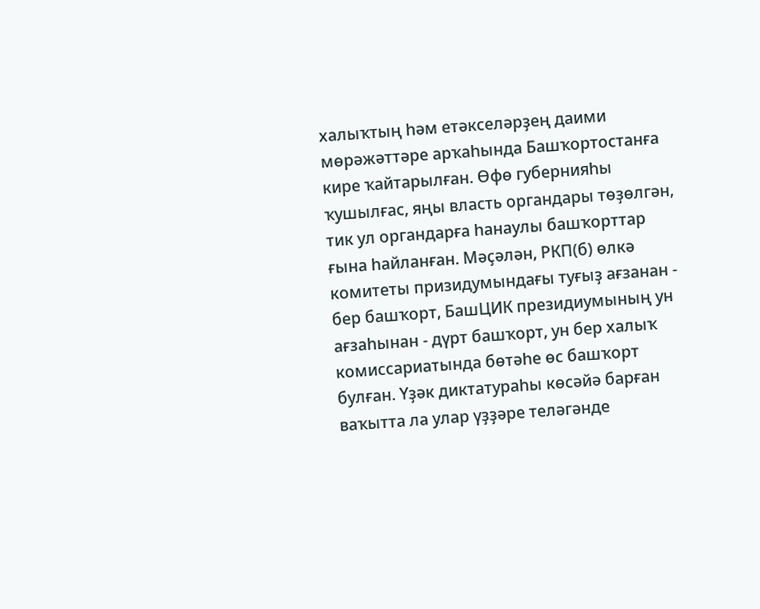халыҡтың һәм етәкселәрҙең даими мөрәжәттәре арҡаһында Башҡортостанға кире ҡайтарылған. Өфө губернияһы ҡушылғас, яңы власть органдары төҙөлгән, тик ул органдарға һанаулы башҡорттар ғына һайланған. Мәҫәлән, РКП(б) өлкә комитеты призидумындағы туғыҙ ағзанан - бер башҡорт, БашЦИК президиумының ун ағзаһынан - дүрт башҡорт, ун бер халыҡ комиссариатында бөтәһе өс башҡорт булған. Үҙәк диктатураһы көсәйә барған ваҡытта ла улар үҙҙәре теләгәнде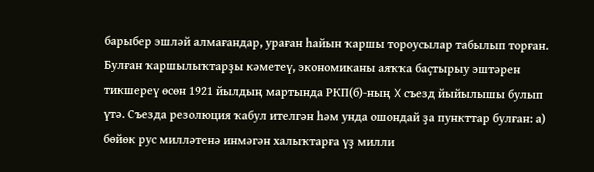барыбер эшләй алмағандар, ураған һайын ҡаршы тороусылар табылып торған. Булған ҡаршылыҡтарҙы кәметеү, экономиканы аяҡҡа баҫтырыу эштәрен тикшереү өсөн 1921 йылдың мартында РКП(б)-ның X съезд йыйылышы булып үтә. Съезда резолюция ҡабул ителгән һәм унда ошондай ҙа пункттар булған: а) бөйөк рус милләтенә инмәгән халыҡтарға үҙ милли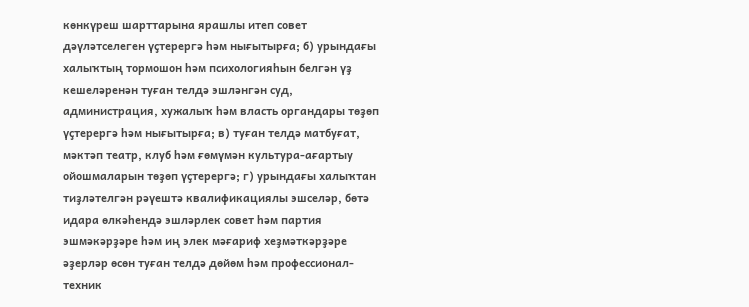көнкүреш шарттарына ярашлы итеп совет дәүләтселеген үҫтерергә һәм нығытырға; б) урындағы халыҡтың тормошон һәм психологияһын белгән үҙ кешеләренән туған телдә эшләнгән суд, администрация, хужалыҡ һәм власть органдары төҙөп үҫтерергә һәм нығытырға; в) туған телдә матбуғат, мәктәп театр, клуб һәм ғөмүмән культура-ағартыу ойошмаларын төҙөп үҫтерергә; г) урындағы халыҡтан тиҙләтелгән рәүештә квалификациялы эшселәр, бөтә идара өлкәһендә эшләрлек совет һәм партия эшмәкәрҙәре һәм иң элек мәғариф хеҙмәткәрҙәре әҙерләр өсөн туған телдә дөйөм һәм профессионал-техник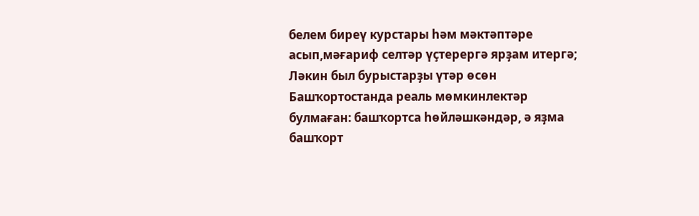белем биреү курстары һәм мәктәптәре асып,мәғариф селтәр үҫтерергә ярҙам итергә; Ләкин был бурыстарҙы үтәр өсөн Башҡортостанда реаль мөмкинлектәр булмаған: башҡортса һөйләшкәндәр, ә яҙма башҡорт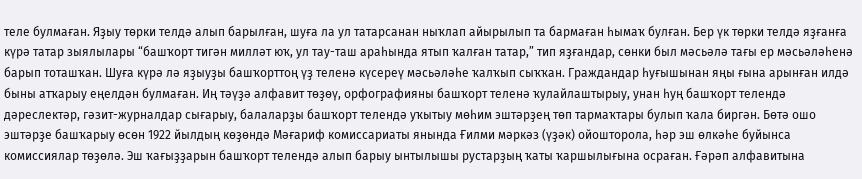теле булмаған. Яҙыу төрки телдә алып барылған, шуға ла ул татарсанан ныҡлап айырылып та бармаған һымаҡ булған. Бер үк төрки телдә яҙғанға күрә татар зыялылары “башҡорт тигән милләт юҡ, ул тау-таш араһында ятып ҡалған татар,” тип яҙғандар, сөнки был мәсьәлә тағы ер мәсьәләһенә барып тоташҡан. Шуға күрә лә яҙыуҙы башҡорттоң үҙ теленә күсереү мәсьәләһе ҡалҡып сыҡҡан. Граждандар һуғышынан яңы ғына арынған илдә быны атҡарыу еңелдән булмаған. Иң тәүҙә алфавит төҙөү, орфографияны башҡорт теленә ҡулайлаштырыу, унан һуң башҡорт телендә дәреслектәр, гәзит-журналдар сығарыу, балаларҙы башҡорт телендә уҡытыу мөһим эштәрҙең төп тармаҡтары булып ҡала биргән. Бөтә ошо эштәрҙе башҡарыу өсөн 1922 йылдың көҙөндә Мәғариф комиссариаты янында Ғилми мәркәз (үҙәк) ойошторола, һәр эш өлкәһе буйынса комиссиялар төҙөлә. Эш ҡағыҙҙарын башҡорт телендә алып барыу ынтылышы рустарҙың ҡаты ҡаршылығына осраған. Ғәрәп алфавитына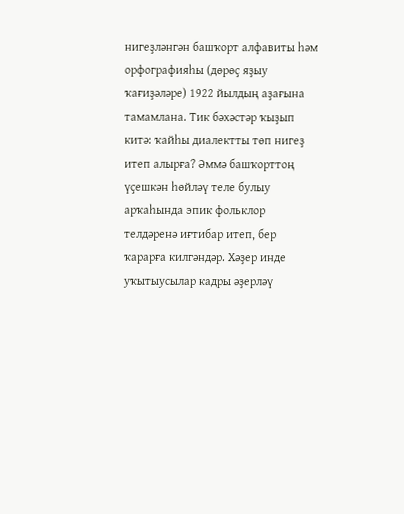нигеҙләнгән башҡорт алфавиты һәм орфографияһы (дөрөҫ яҙыу ҡағиҙәләре) 1922 йылдың аҙағына тамамлана. Тик бәхәстәр ҡыҙып китә: ҡайһы диалектты төп нигеҙ итеп алырға? Әммә башҡорттоң үҫешкән һөйләү теле булыу арҡаһында эпик фольклор телдәренә иғтибар итеп, бер ҡарарға килгәндәр. Хәҙер инде уҡытыусылар кадры әҙерләү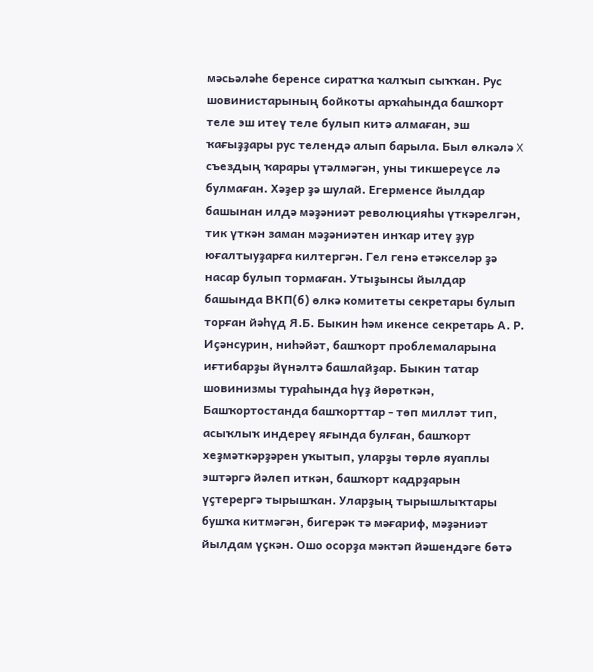мәсьәләһе беренсе сиратҡа ҡалҡып сыҡҡан. Рус шовинистарының бойкоты арҡаһында башҡорт теле эш итеү теле булып китә алмаған, эш ҡағыҙҙары рус телендә алып барыла. Был өлкәлә X съездың ҡарары үтәлмәгән, уны тикшереүсе лә булмаған. Хәҙер ҙә шулай. Егерменсе йылдар башынан илдә мәҙәниәт революцияһы үткәрелгән, тик үткән заман мәҙәниәтен инҡар итеү ҙур юғалтыуҙарға килтергән. Гел генә етәкселәр ҙә насар булып тормаған. Утыҙынсы йылдар башында ВКП(б) өлкә комитеты секретары булып торған йәһүд Я.Б. Быкин һәм икенсе секретарь А. Р. Иҫәнсурин, ниһәйәт, башҡорт проблемаларына иғтибарҙы йүнәлтә башлайҙар. Быкин татар шовинизмы тураһында һүҙ йөрөткән, Башҡортостанда башҡорттар - төп милләт тип, асыҡлыҡ индереү яғында булған, башҡорт хеҙмәткәрҙәрен уҡытып, уларҙы төрлө яуаплы эштәргә йәлеп иткән, башҡорт кадрҙарын үҫтерергә тырышҡан. Уларҙың тырышлыҡтары бушҡа китмәгән, бигерәк тә мәғариф, мәҙәниәт йылдам үҫкән. Ошо осорҙа мәктәп йәшендәге бөтә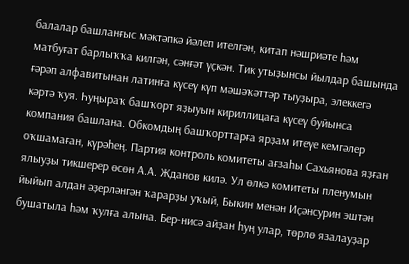балалар башланғыс мәктәпкә йәлеп ителгән, китап нәшриәте һәм матбуғат барлыҡҡа килгән, сәнғәт үҫкән. Тик утыҙынсы йылдар башында ғәрәп алфавитынан латинға күсеү күп мәшәҡәттәр тыуҙыра, элеккегә кәртә ҡуя. Һуңыраҡ башҡорт яҙыуын кириллицаға күсеү буйынса компания башлана. Обкомдың башҡорттарға ярҙам итеүе кемгәлер оҡшамаған, күрәһең. Партия контроль комитеты ағзаһы Сахьянова яҙған ялыуҙы тикшерер өсөн А.А. Жданов килә. Ул өлкә комитеты пленумын йыйып алдан әҙерләнгән ҡарарҙы уҡый, Быкин менән Иҫәнсурин эштән бушатыла һәм ҡулға алына. Бер-нисә айҙан һуң улар, төрлө язалауҙар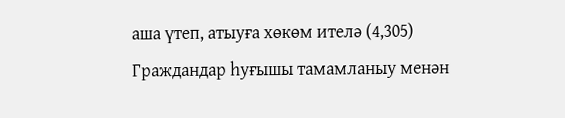аша үтеп, атыуға хөкөм ителә (4,305) Граждандар һуғышы тамамланыу менән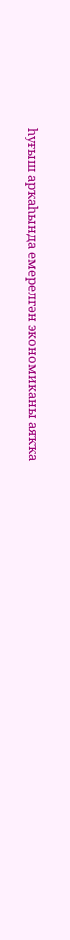һуғыш арҡаһында емерелгән экономиканы аяҡҡа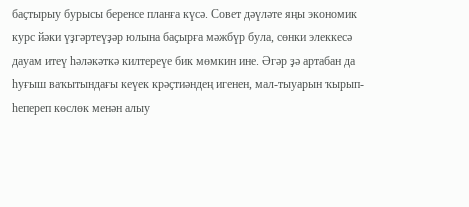баҫтырыу бурысы беренсе планға күсә. Совет дәүләте яңы экономик курс йәки үҙгәртеүҙәр юлына баҫырға мәжбүр була, сөнки элеккесә дауам итеү һәләкәткә килтереүе бик мөмкин ине. Әгәр ҙә артабан да һуғыш ваҡытындағы кеүек крәҫтиәндең игенен, мал-тыуарын ҡырып-һепереп көслөк менән алыу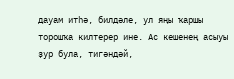дауам итһә, билдәле, ул яңы ҡаршы торошҡа килтерер ине. Ас кешенең асыуы ҙур була, тигәндәй,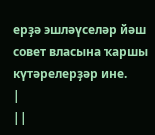ерҙә эшләүселәр йәш совет власына ҡаршы күтәрелерҙәр ине.
|
||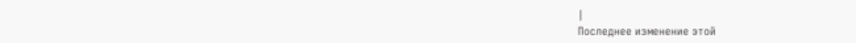|
Последнее изменение этой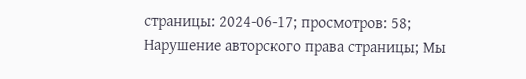страницы: 2024-06-17; просмотров: 58; Нарушение авторского права страницы; Мы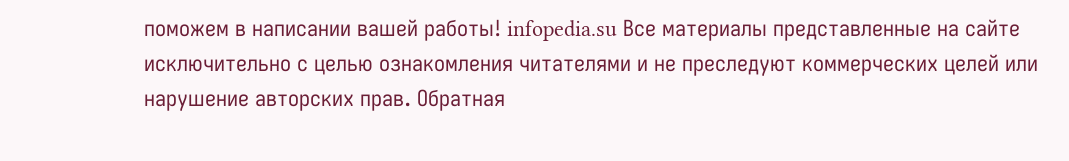поможем в написании вашей работы! infopedia.su Все материалы представленные на сайте исключительно с целью ознакомления читателями и не преследуют коммерческих целей или нарушение авторских прав. Обратная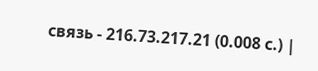связь - 216.73.217.21 (0.008 с.) |